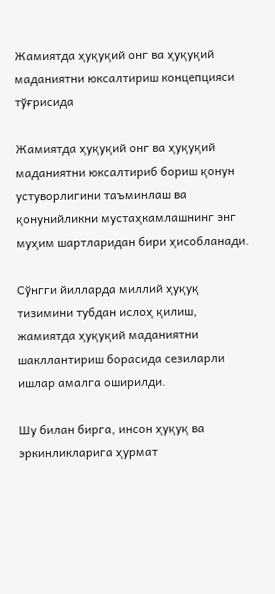Жамиятда ҳуқуқий онг ва ҳуқуқий маданиятни юксалтириш концепцияси тўғрисида

Жамиятда ҳуқуқий онг ва ҳуқуқий маданиятни юксалтириб бориш қонун устуворлигини таъминлаш ва қонунийликни мустаҳкамлашнинг энг муҳим шартларидан бири ҳисобланади.

Сўнгги йилларда миллий ҳуқуқ тизимини тубдан ислоҳ қилиш, жамиятда ҳуқуқий маданиятни шакллантириш борасида сезиларли ишлар амалга оширилди.

Шу билан бирга, инсон ҳуқуқ ва эркинликларига ҳурмат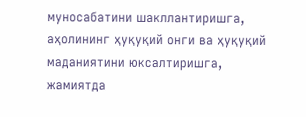муносабатини шакллантиришга, аҳолининг ҳуқуқий онги ва ҳуқуқий маданиятини юксалтиришга, жамиятда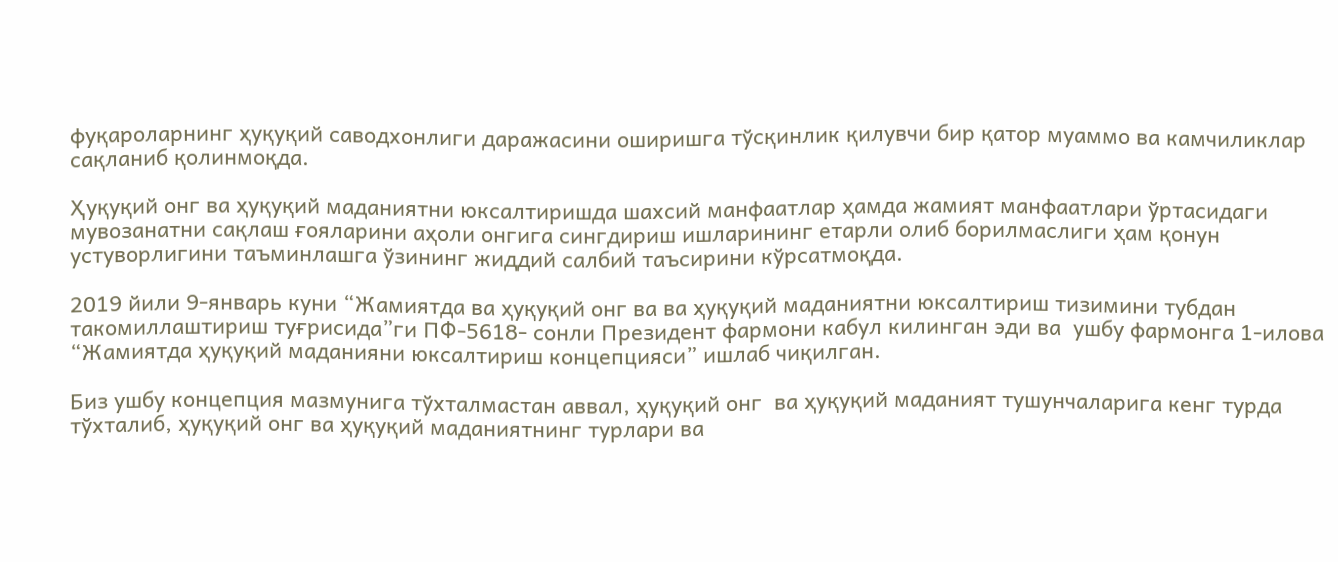фуқароларнинг ҳуқуқий саводхонлиги даражасини оширишга тўсқинлик қилувчи бир қатор муаммо ва камчиликлар сақланиб қолинмоқда.

Ҳуқуқий онг ва ҳуқуқий маданиятни юксалтиришда шахсий манфаатлар ҳамда жамият манфаатлари ўртасидаги мувозанатни сақлаш ғояларини аҳоли онгига сингдириш ишларининг етарли олиб борилмаслиги ҳам қонун устуворлигини таъминлашга ўзининг жиддий салбий таъсирини кўрсатмоқда.

2019 йили 9-январь куни “Жамиятда ва ҳуқуқий онг ва ва ҳуқуқий маданиятни юксалтириш тизимини тубдан такомиллаштириш туғрисида”ги ПФ-5618- сонли Президент фармони кабул килинган эди ва  ушбу фармонга 1-илова “Жамиятда ҳуқуқий маданияни юксалтириш концепцияси” ишлаб чиқилган.

Биз ушбу концепция мазмунига тўхталмастан аввал, ҳуқуқий онг  ва ҳуқуқий маданият тушунчаларига кенг турда тўхталиб, ҳуқуқий онг ва ҳуқуқий маданиятнинг турлари ва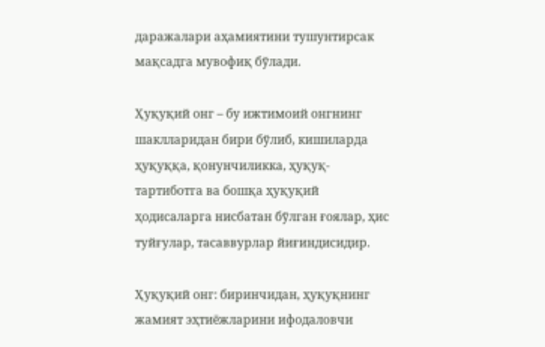даражалари аҳамиятини тушунтирсак мақсадга мувофиқ бўлади.

Ҳуқуқий онг – бу ижтимоий онгнинг шаклларидан бири бўлиб, кишиларда ҳуқуққа, қонунчиликка, ҳуқуқ-тартиботга ва бошқа ҳуқуқий ҳодисаларга нисбатан бўлган ғоялар, ҳис туйғулар, тасаввурлар йиғиндисидир.

Ҳуқуқий онг: биринчидан, ҳуқуқнинг жамият эҳтиёжларини ифодаловчи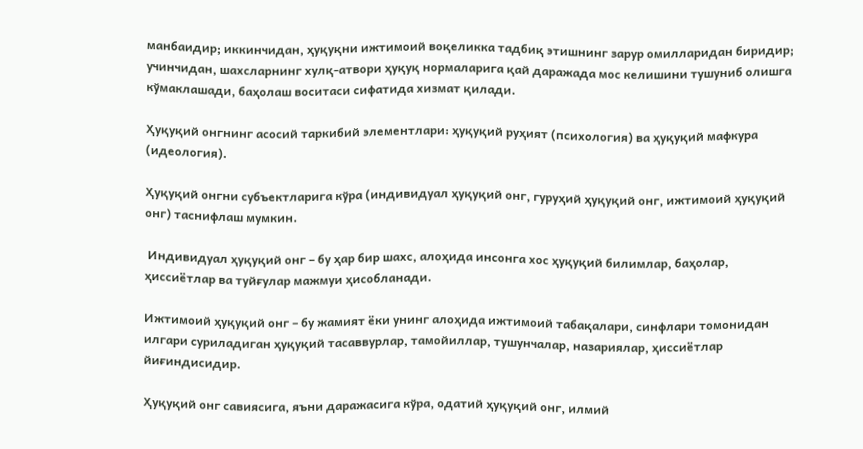манбаидир; иккинчидан, ҳуқуқни ижтимоий воқеликка тадбиқ этишнинг зарур омилларидан биридир; учинчидан, шахсларнинг хулқ-атвори ҳуқуқ нормаларига қай даражада мос келишини тушуниб олишга кўмаклашади, баҳолаш воситаси сифатида хизмат қилади.

Ҳуқуқий онгнинг асосий таркибий элементлари: ҳуқуқий руҳият (психология) ва ҳуқуқий мафкура (идеология).

Ҳуқуқий онгни субъектларига кўра (индивидуал ҳуқуқий онг, гуруҳий ҳуқуқий онг, ижтимоий ҳуқуқий онг) таснифлаш мумкин.

 Индивидуал ҳуқуқий онг – бу ҳар бир шахс, алоҳида инсонга хос ҳуқуқий билимлар, баҳолар, ҳиссиётлар ва туйғулар мажмуи ҳисобланади.

Ижтимоий ҳуқуқий онг – бу жамият ёки унинг алоҳида ижтимоий табақалари, синфлари томонидан илгари суриладиган ҳуқуқий тасаввурлар, тамойиллар, тушунчалар, назариялар, ҳиссиётлар йиғиндисидир.

Ҳуқуқий онг савиясига, яъни даражасига кўра, одатий ҳуқуқий онг, илмий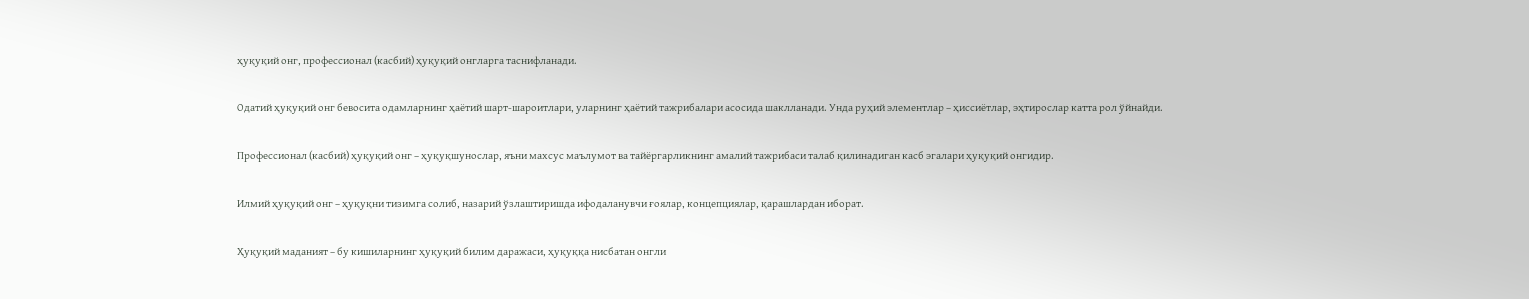ҳуқуқий онг, профессионал (касбий) ҳуқуқий онгларга таснифланади.

Одатий ҳуқуқий онг бевосита одамларнинг ҳаётий шарт-шароитлари, уларнинг ҳаётий тажрибалари асосида шаклланади. Унда руҳий элементлар – ҳиссиётлар, эҳтирослар катта рол ўйнайди.

Профессионал (касбий) ҳуқуқий онг – ҳуқуқшунослар, яъни махсус маълумот ва тайёргарликнинг амалий тажрибаси талаб қилинадиган касб эгалари ҳуқуқий онгидир.

Илмий ҳуқуқий онг – ҳуқуқни тизимга солиб, назарий ўзлаштиришда ифодаланувчи ғоялар, концепциялар, қарашлардан иборат.

Ҳуқуқий маданият – бу кишиларнинг ҳуқуқий билим даражаси, ҳуқуққа нисбатан онгли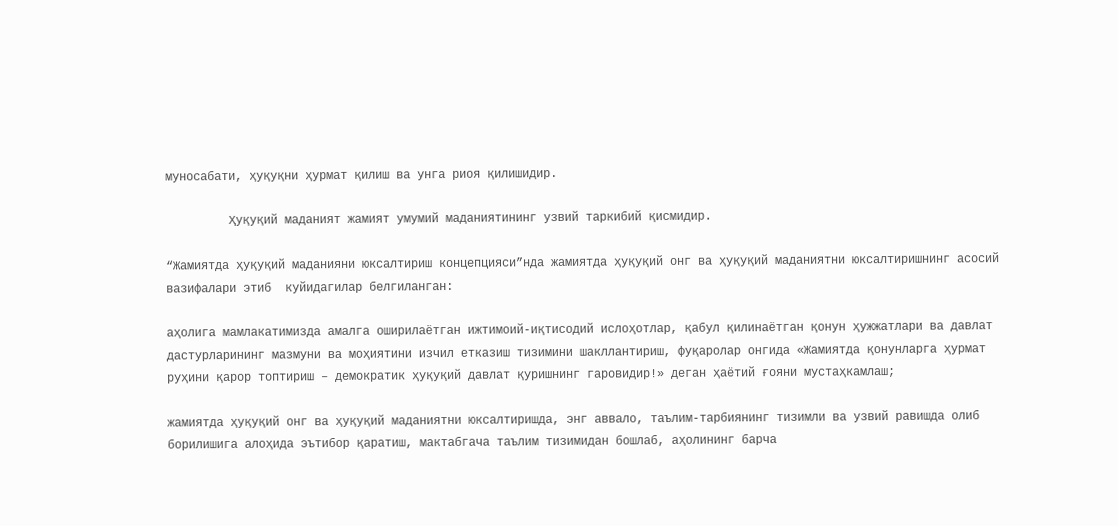муносабати, ҳуқуқни ҳурмат қилиш ва унга риоя қилишидир.

         Ҳуқуқий маданият жамият умумий маданиятининг узвий таркибий қисмидир.

“Жамиятда ҳуқуқий маданияни юксалтириш концепцияси”нда жамиятда ҳуқуқий онг ва ҳуқуқий маданиятни юксалтиришнинг асосий вазифалари этиб  куйидагилар белгиланган:

аҳолига мамлакатимизда амалга оширилаётган ижтимоий-иқтисодий ислоҳотлар, қабул қилинаётган қонун ҳужжатлари ва давлат дастурларининг мазмуни ва моҳиятини изчил етказиш тизимини шакллантириш, фуқаролар онгида «Жамиятда қонунларга ҳурмат руҳини қарор топтириш – демократик ҳуқуқий давлат қуришнинг гаровидир!» деган ҳаётий ғояни мустаҳкамлаш;

жамиятда ҳуқуқий онг ва ҳуқуқий маданиятни юксалтиришда, энг аввало, таълим-тарбиянинг тизимли ва узвий равишда олиб борилишига алоҳида эътибор қаратиш, мактабгача таълим тизимидан бошлаб, аҳолининг барча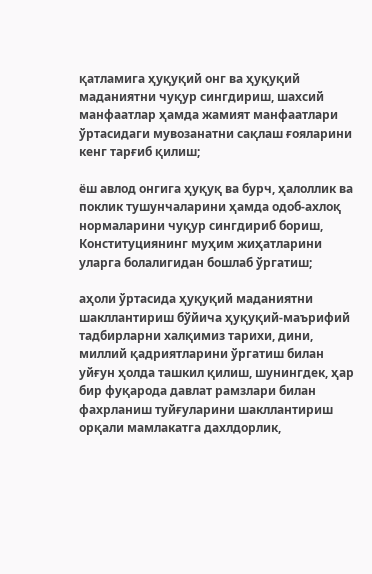қатламига ҳуқуқий онг ва ҳуқуқий маданиятни чуқур сингдириш, шахсий манфаатлар ҳамда жамият манфаатлари ўртасидаги мувозанатни сақлаш ғояларини кенг тарғиб қилиш;

ёш авлод онгига ҳуқуқ ва бурч, ҳалоллик ва поклик тушунчаларини ҳамда одоб-ахлоқ нормаларини чуқур сингдириб бориш, Конституциянинг муҳим жиҳатларини уларга болалигидан бошлаб ўргатиш;

аҳоли ўртасида ҳуқуқий маданиятни шакллантириш бўйича ҳуқуқий-маърифий тадбирларни халқимиз тарихи, дини, миллий қадриятларини ўргатиш билан уйғун ҳолда ташкил қилиш, шунингдек, ҳар бир фуқарода давлат рамзлари билан фахрланиш туйғуларини шакллантириш орқали мамлакатга дахлдорлик,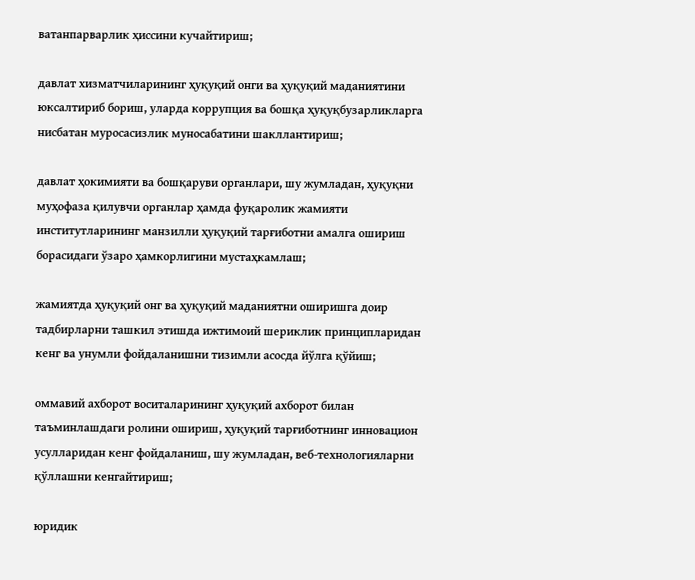ватанпарварлик ҳиссини кучайтириш;

давлат хизматчиларининг ҳуқуқий онги ва ҳуқуқий маданиятини юксалтириб бориш, уларда коррупция ва бошқа ҳуқуқбузарликларга нисбатан муросасизлик муносабатини шакллантириш;

давлат ҳокимияти ва бошқаруви органлари, шу жумладан, ҳуқуқни муҳофаза қилувчи органлар ҳамда фуқаролик жамияти институтларининг манзилли ҳуқуқий тарғиботни амалга ошириш борасидаги ўзаро ҳамкорлигини мустаҳкамлаш;

жамиятда ҳуқуқий онг ва ҳуқуқий маданиятни оширишга доир тадбирларни ташкил этишда ижтимоий шериклик принципларидан кенг ва унумли фойдаланишни тизимли асосда йўлга қўйиш;

оммавий ахборот воситаларининг ҳуқуқий ахборот билан таъминлашдаги ролини ошириш, ҳуқуқий тарғиботнинг инновацион усулларидан кенг фойдаланиш, шу жумладан, веб-технологияларни қўллашни кенгайтириш;

юридик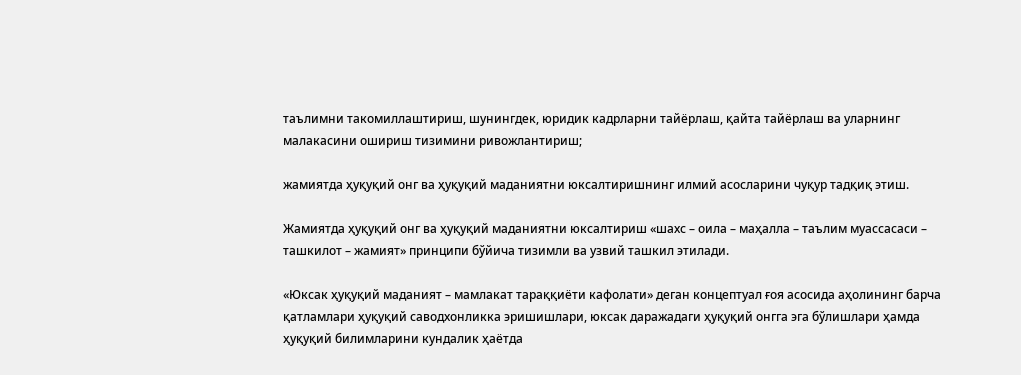таълимни такомиллаштириш, шунингдек, юридик кадрларни тайёрлаш, қайта тайёрлаш ва уларнинг малакасини ошириш тизимини ривожлантириш;

жамиятда ҳуқуқий онг ва ҳуқуқий маданиятни юксалтиришнинг илмий асосларини чуқур тадқиқ этиш.

Жамиятда ҳуқуқий онг ва ҳуқуқий маданиятни юксалтириш «шахс – оила – маҳалла – таълим муассасаси – ташкилот – жамият» принципи бўйича тизимли ва узвий ташкил этилади.

«Юксак ҳуқуқий маданият – мамлакат тараққиёти кафолати» деган концептуал ғоя асосида аҳолининг барча қатламлари ҳуқуқий саводхонликка эришишлари, юксак даражадаги ҳуқуқий онгга эга бўлишлари ҳамда ҳуқуқий билимларини кундалик ҳаётда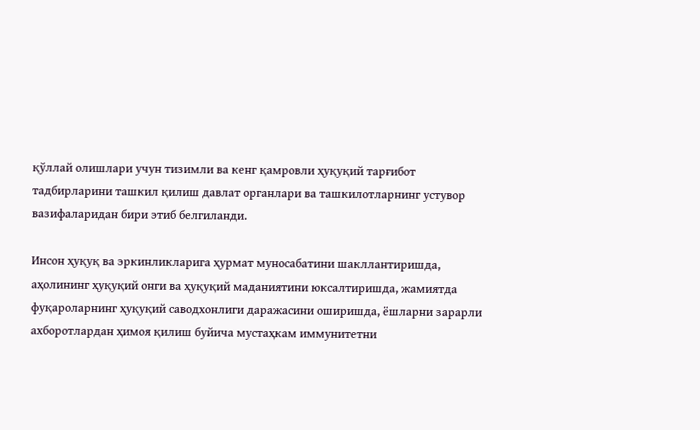қўллай олишлари учун тизимли ва кенг қамровли ҳуқуқий тарғибот тадбирларини ташкил қилиш давлат органлари ва ташкилотларнинг устувор вазифаларидан бири этиб белгиланди.

Инсон ҳуқуқ ва эркинликларига ҳурмат муносабатини шакллантиришда, аҳолининг ҳуқуқий онги ва ҳуқуқий маданиятини юксалтиришда, жамиятда фуқароларнинг ҳуқуқий саводхонлиги даражасини оширишда, ёшларни зарарли ахборотлардан ҳимоя қилиш буйича мустаҳкам иммунитетни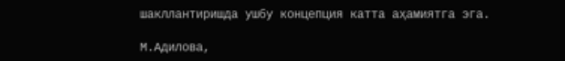шакллантиришда ушбу концепция катта аҳамиятга эга.

М.Адилова,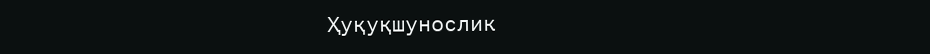Ҳуқуқшунослик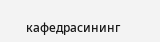кафедрасининг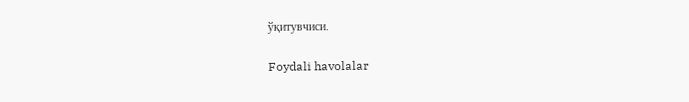ўқитувчиси.

Foydali havolalar